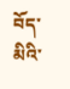བོད་མིའི་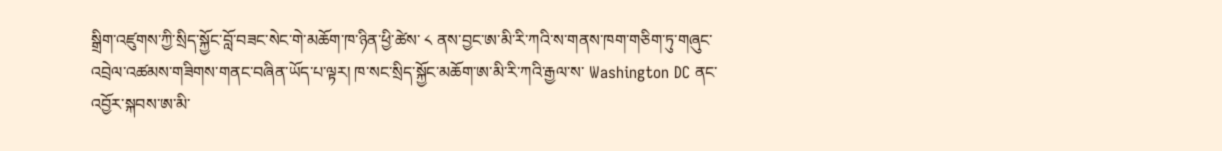སྒྲིག་འཛུགས་ཀྱི་སྲིད་སྐྱོང་བློ་བཟང་སེང་གེ་མཆོག་ཁ་ཉིན་ཕྱི་ཚེས་ ༨ ནས་བྱང་ཨ་མི་རི་ཀའི་ས་གནས་ཁག་གཅིག་ཏུ་གཞུང་འབྲེལ་འཚམས་གཟིགས་གནང་བཞིན་ཡོད་པ་ལྟར། ཁ་སང་སྲིད་སྐྱོང་མཆོག་ཨ་མི་རི་ཀའི་རྒྱལ་ས་ Washington DC ནང་འབྱོར་སྐབས་ཨ་མི་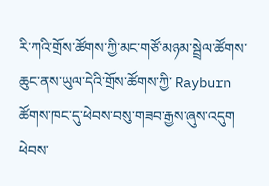རི་ཀའི་གྲོས་ཚོགས་ཀྱི་མང་གཙོ་མཉམ་སྦྲེལ་ཚོགས་ཆུང་ནས་ཡུལ་དེའི་གྲོས་ཚོགས་ཀྱི་ Rayburn ཚོགས་ཁང་དུ་ཕེབས་བསུ་གཟབ་རྒྱས་ཞུས་འདུག ཕེབས་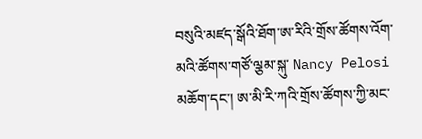བསུའི་མཛད་སྒོའི་ཐོག་ཨ་རིའི་གྲོས་ཚོགས་འོག་མའི་ཚོགས་གཙོ་ལྕམ་སྐུ་ Nancy Pelosi མཆོག་དང་། ཨ་མི་རི་ཀའི་གྲོས་ཚོགས་ཀྱི་མང་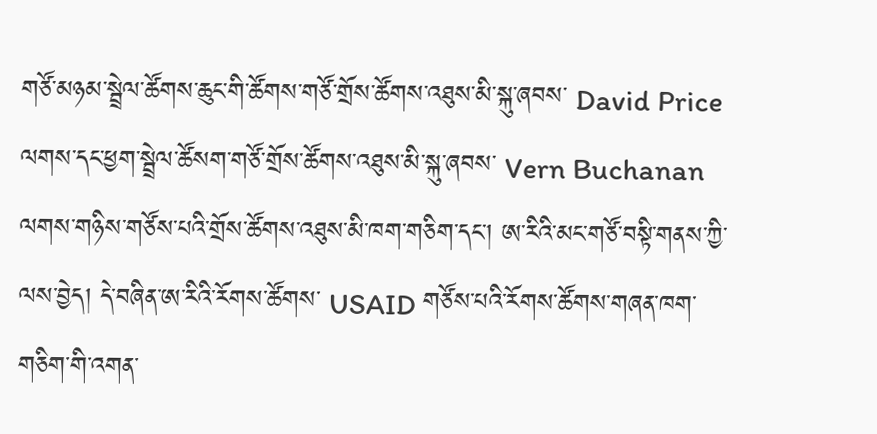གཙོ་མཉམ་སྦྲེལ་ཚོགས་ཆུང་གི་ཚོགས་གཙོ་གྲོས་ཚོགས་འཐུས་མི་སྐུ་ཞབས་ David Price ལགས་དང་ཕྱག་སྦྲེལ་ཚོསག་གཙོ་གྲོས་ཚོགས་འཐུས་མི་སྐུ་ཞབས་ Vern Buchanan ལགས་གཉིས་གཙོས་པའི་གྲོས་ཚོགས་འཐུས་མི་ཁག་གཅིག་དང་། ཨ་རིའི་མང་གཙོ་བསྟི་གནས་ཀྱི་ལས་བྱེད། དེ་བཞིན་ཨ་རིའི་རོགས་ཚོགས་ USAID གཙོས་པའི་རོགས་ཚོགས་གཞན་ཁག་གཅིག་གི་འགན་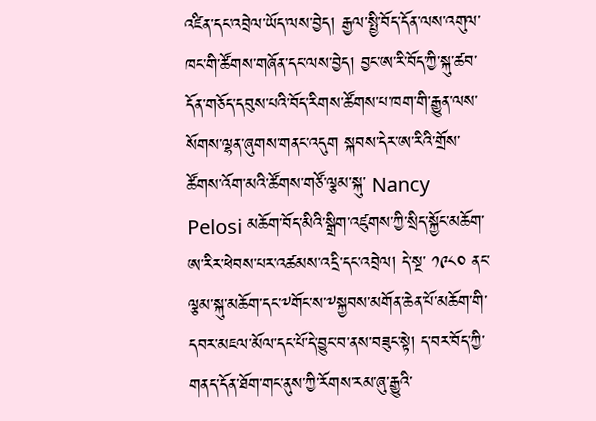འཛིན་དང་འབྲེལ་ཡོད་ལས་བྱེད། རྒྱལ་སྤྱི་བོད་དོན་ལས་འགུལ་ཁང་གི་ཚོགས་གཞོན་དང་ལས་བྱེད། བྱང་ཨ་རི་བོད་ཀྱི་སྐུ་ཚབ་དོན་གཅོད་དབུས་པའི་བོད་རིགས་ཚོགས་པ་ཁག་གི་རྒྱུན་ལས་སོགས་ལྷན་ཞུགས་གནང་འདུག སྐབས་དེར་ཨ་རིའི་གྲོས་ཚོགས་འོག་མའི་ཚོགས་གཙོ་ལྕམ་སྐུ་ Nancy Pelosi མཆོག་བོད་མིའི་སྒྲིག་འཛུགས་ཀྱི་སྲིད་སྐྱོང་མཆོག་ཨ་རིར་ཕེབས་པར་འཚམས་འདྲི་དང་འབྲེལ། དེ་སྔ་ ༡༩༨༠ ནང་ལྕམ་སྐུ་མཆོག་དང་༸གོང་ས་༸སྐྱབས་མགོན་ཆེན་པོ་མཆོག་གི་དབར་མཇལ་མོལ་དང་པོ་དེ་བྱུང་བ་ནས་བཟུང་སྟེ། ད་བར་བོད་ཀྱི་གནད་དོན་ཐོག་གང་ནུས་ཀྱི་རོགས་རམ་ཞུ་རྒྱུའི་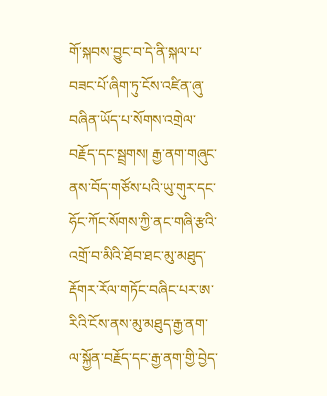གོ་སྐབས་བྱུང་བ་དེ་ནི་སྐལ་པ་བཟང་པོ་ཞིག་ཏུ་ངོས་འཛིན་ཞུ་བཞིན་ཡོད་པ་སོགས་འགྲེལ་བརྗོད་དང་སྦྲགས། རྒྱ་ནག་གཞུང་ནས་བོད་གཙོས་པའི་ཡུ་གུར་དང་ཧོང་ཀོང་སོགས་ཀྱི་ནང་གཞི་རྩའི་འགྲོ་བ་མིའི་ཐོབ་ཐང་མུ་མཐུད་རྡོགར་རོལ་གཏོང་བཞིང་པར་ཨ་རིའི་ངོས་ནས་མུ་མཐུད་རྒྱ་ནག་ལ་སྐྱོན་བརྗོད་དང་རྒྱ་ནག་གྱི་བྱེད་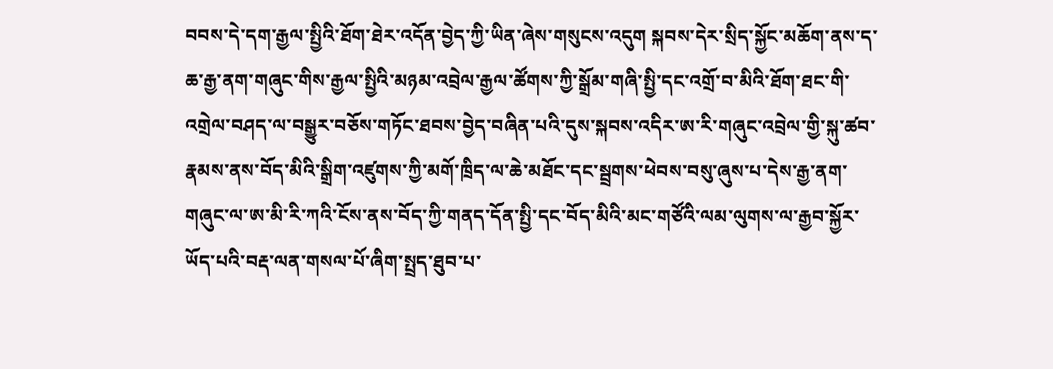བབས་དེ་དག་རྒྱལ་སྤྱིའི་ཐོག་ཐེར་འདོན་བྱེད་ཀྱི་ཡིན་ཞེས་གསུངས་འདུག སྐབས་དེར་སྲིད་སྐྱོང་མཆོག་ནས་ད་ཆ་རྒྱ་ནག་གཞུང་གིས་རྒྱལ་སྤྱིའི་མཉམ་འབྲེལ་རྒྱལ་ཚོགས་ཀྱི་སྒྲོམ་གཞི་སྤྱི་དང་འགྲོ་བ་མིའི་ཐོག་ཐང་གི་འགྲེལ་བཤད་ལ་བསྒྱུར་བཅོས་གཏོང་ཐབས་བྱེད་བཞིན་པའི་དུས་སྐབས་འདིར་ཨ་རི་གཞུང་འབྲེལ་གྱི་སྐུ་ཚབ་རྣམས་ནས་བོད་མིའི་སྒྲིག་འཛུགས་ཀྱི་མགོ་ཁྲིད་ལ་ཆེ་མཐོང་དང་སྦྲགས་ཕེབས་བསུ་ཞུས་པ་དེས་རྒྱ་ནག་གཞུང་ལ་ཨ་མི་རི་ཀའི་ངོས་ནས་བོད་ཀྱི་གནད་དོན་སྤྱི་དང་བོད་མིའི་མང་གཙོའི་ལམ་ལུགས་ལ་རྒྱབ་སྐྱོར་ཡོད་པའི་བརྡ་ལན་གསལ་པོ་ཞིག་སྤྲད་ཐུབ་པ་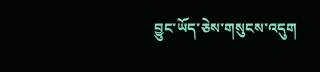བྱུང་ཡོད་ཅེས་གསུངས་འདུག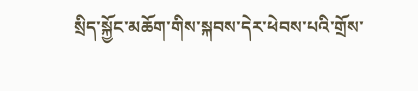སྲིད་སྐྱོང་མཆོག་གིས་སྐབས་དེར་ཕེབས་པའི་གྲོས་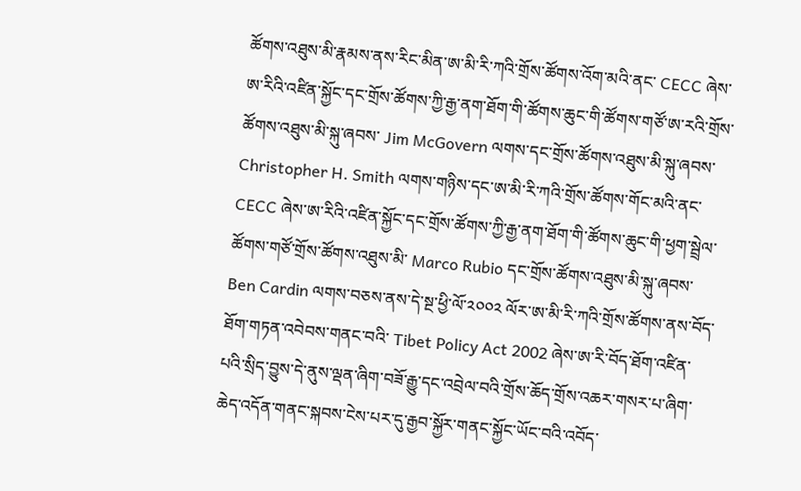ཚོགས་འཐུས་མི་རྣམས་ནས་རིང་མིན་ཨ་མི་རི་ཀའི་གྲོས་ཚོགས་འོག་མའི་ནང་ CECC ཞེས་ཨ་རིའི་འཛིན་སྐྱོང་དང་གྲོས་ཚོགས་ཀྱི་རྒྱ་ནག་ཐོག་གི་ཚོགས་ཆུང་གི་ཚོགས་གཙོ་ཨ་རའི་གྲོས་ཚོགས་འཐུས་མི་སྐུ་ཞབས་ Jim McGovern ལགས་དང་གྲོས་ཚོགས་འཐུས་མི་སྐུ་ཞབས་ Christopher H. Smith ལགས་གཉིས་དང་ཨ་མི་རི་ཀའི་གྲོས་ཚོགས་གོང་མའི་ནང་ CECC ཞེས་ཨ་རིའི་འཛིན་སྐྱོང་དང་གྲོས་ཚོགས་ཀྱི་རྒྱ་ནག་ཐོག་གི་ཚོགས་ཆུང་གི་ཕྱག་སྦྲེལ་ཚོགས་གཙོ་གྲོས་ཚོགས་འཐུས་མི་ Marco Rubio དང་གྲོས་ཚོགས་འཐུས་མི་སྐུ་ཞབས་ Ben Cardin ལགས་བཅས་ནས་དེ་སྔ་ཕྱི་ལོ་༢༠༠༢ ལོར་ཨ་མི་རི་ཀའི་གྲོས་ཚོགས་ནས་བོད་ཐོག་གཏན་འབེབས་གནང་བའི་ Tibet Policy Act 2002 ཞེས་ཨ་རི་བོད་ཐོག་འཛིན་པའི་སྲིད་བྱུས་དེ་ནུས་ལྡན་ཞིག་བཟོ་རྒྱུ་དང་འབྲེལ་བའི་གྲོས་ཆོད་གྲོས་འཆར་གསར་པ་ཞིག་ཆེད་འདོན་གནང་སྐབས་ངེས་པར་དུ་རྒྱབ་སྐྱོར་གནང་སྐྱོང་ཡོང་བའི་འབོད་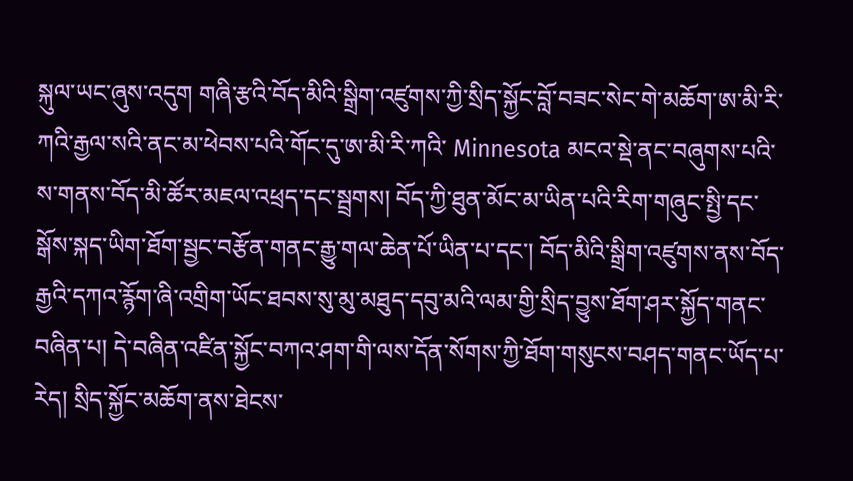སྐུལ་ཡང་ཞུས་འདུག གཞི་རྩའི་བོད་མིའི་སྒྲིག་འཛུགས་ཀྱི་སྲིད་སྐྱོང་བློ་བཟང་སེང་གེ་མཆོག་ཨ་མི་རི་ཀའི་རྒྱལ་སའི་ནང་མ་ཕེབས་པའི་གོང་དུ་ཨ་མི་རི་ཀའི་ Minnesota མངའ་སྡེ་ནང་བཞུགས་པའི་ས་གནས་བོད་མི་ཚོར་མཇལ་འཕྲད་དང་སྦྲགས། བོད་ཀྱི་ཐུན་མོང་མ་ཡིན་པའི་རིག་གཞུང་སྤྱི་དང་སྒོས་སྐད་ཡིག་ཐོག་སྦྱང་བརྩོན་གནང་རྒྱུ་གལ་ཆེན་པོ་ཡིན་པ་དང་། བོད་མིའི་སྒྲིག་འཛུགས་ནས་བོད་རྒྱའི་དཀའ་རྙོག་ཞི་འགྲིག་ཡོང་ཐབས་སུ་མུ་མཐུད་དབུ་མའི་ལམ་གྱི་སྲིད་བྱུས་ཐོག་ཤར་སྐྱོད་གནང་བཞིན་པ། དེ་བཞིན་འཛིན་སྐྱོང་བཀའ་ཤག་གི་ལས་དོན་སོགས་ཀྱི་ཐོག་གསུངས་བཤད་གནང་ཡོད་པ་རེད། སྲིད་སྐྱོང་མཆོག་ནས་ཐེངས་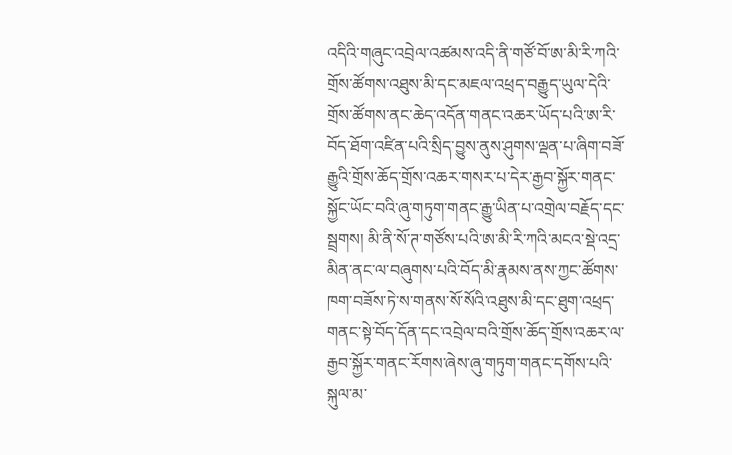འདིའི་གཞུང་འབྲེལ་འཚམས་འདི་ནི་གཙོ་བོ་ཨ་མི་རི་ཀའི་གྲོས་ཚོགས་འཐུས་མི་དང་མཇལ་འཕྲད་བརྒྱུད་ཡུལ་དེའི་གྲོས་ཚོགས་ནང་ཆེད་འདོན་གནང་འཆར་ཡོད་པའི་ཨ་རི་བོད་ཐོག་འཛིན་པའི་སྲིད་བྱུས་ནུས་ཤུགས་ལྡན་པ་ཞིག་བཟོ་རྒྱུའི་གྲོས་ཆོད་གྲོས་འཆར་གསར་པ་དེར་རྒྱབ་སྐྱོར་གནང་སྐྱོང་ཡོང་བའི་ཞུ་གཏུག་གནང་རྒྱུ་ཡིན་པ་འགྲེལ་བརྗོད་དང་སྦྲགས། མི་ནི་སོ་ཊ་གཙོས་པའི་ཨ་མི་རི་ཀའི་མངའ་སྡེ་འདྲ་མིན་ནང་ལ་བཞུགས་པའི་བོད་མི་རྣམས་ནས་ཀྱང་ཚོགས་ཁག་བཟོས་ཏེ་ས་གནས་སོ་སོའི་འཐུས་མི་དང་ཐུག་འཕྲད་གནང་སྟེ་བོད་དོན་དང་འབྲེལ་བའི་གྲོས་ཆོད་གྲོས་འཆར་ལ་རྒྱབ་སྐྱོར་གནང་རོགས་ཞེས་ཞུ་གཏུག་གནང་དགོས་པའི་སྐུལ་མ་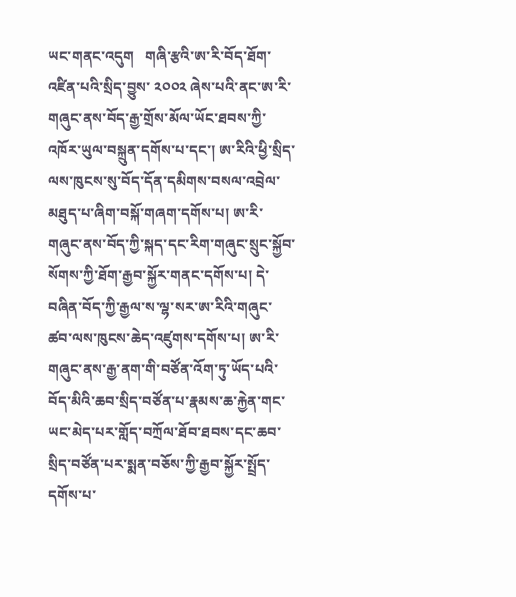ཡང་གནང་འདུག   གཞི་རྩའི་ཨ་རི་བོད་ཐོག་འཛིན་པའི་སྲིད་བྱུས་ ༢༠༠༢ ཞེས་པའི་ནང་ཨ་རི་གཞུང་ནས་བོད་རྒྱ་གྲོས་མོལ་ཡོང་ཐབས་ཀྱི་འཁོར་ཡུལ་བསྐྲུན་དགོས་པ་དང་། ཨ་རིའི་ཕྱི་སྲིད་ལས་ཁུངས་སུ་བོད་དོན་དམིགས་བསལ་འབྲེལ་མཐུད་པ་ཞིག་བསྐོ་གཞག་དགོས་པ། ཨ་རི་གཞུང་ནས་བོད་ཀྱི་སྐད་དང་རིག་གཞུང་སྲུང་སྐྱོབ་སོགས་ཀྱི་ཐོག་རྒྱབ་སྐྱོར་གནང་དགོས་པ། དེ་བཞིན་བོད་ཀྱི་རྒྱལ་ས་ལྷ་སར་ཨ་རིའི་གཞུང་ཚབ་ལས་ཁུངས་ཆེད་འཛུགས་དགོས་པ། ཨ་རི་གཞུང་ནས་རྒྱ་ནག་གི་བཙོན་འོག་ཏུ་ཡོད་པའི་བོད་མིའི་ཆབ་སྲིད་བཙོན་པ་རྣམས་ཆ་རྐྱེན་གང་ཡང་མེད་པར་གློད་བཀྲོལ་ཐོབ་ཐབས་དང་ཆབ་སྲིད་བཙོན་པར་སྨན་བཅོས་ཀྱི་རྒྱབ་སྐྱོར་སྤྲོད་དགོས་པ་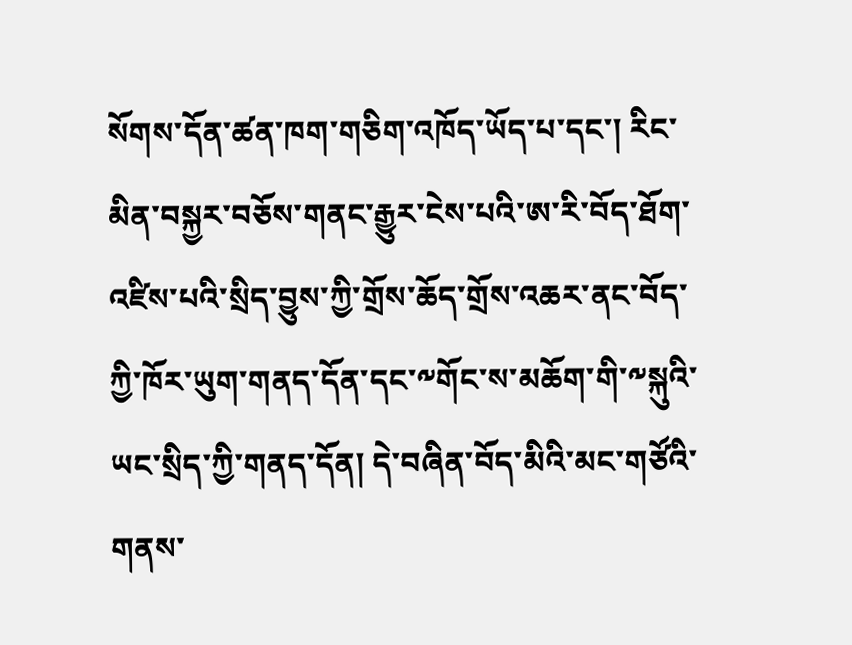སོགས་དོན་ཚན་ཁག་གཅིག་འཁོད་ཡོད་པ་དང་། རིང་མིན་བསྐྱར་བཅོས་གནང་རྒྱུར་ངེས་པའི་ཨ་རི་བོད་ཐོག་འཛིས་པའི་སྲིད་བྱུས་ཀྱི་གྲོས་ཆོད་གྲོས་འཆར་ནང་བོད་ཀྱི་ཁོར་ཡུག་གནད་དོན་དང་༸གོང་ས་མཆོག་གི་༸སྐུའི་ཡང་སྲིད་ཀྱི་གནད་དོན། དེ་བཞིན་བོད་མིའི་མང་གཙོའི་གནས་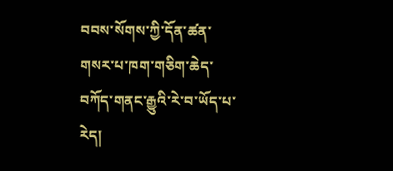བབས་སོགས་ཀྱི་དོན་ཚན་གསར་པ་ཁག་གཅིག་ཆེད་བཀོད་གནང་རྒྱུའི་རེ་བ་ཡོད་པ་རེད།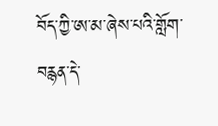བོད་ཀྱི་ཨ་མ་ཞེས་པའི་གློག་བརྙན་དེ་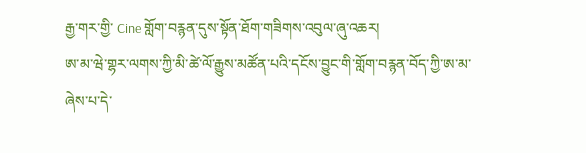རྒྱ་གར་གྱི་ Cine གློག་བརྙན་དུས་སྟོན་ཐོག་གཟིགས་འབུལ་ཞུ་འཆར།
ཨ་མ་ཝེ་གྷར་ལགས་ཀྱི་མི་ཚེ་ལོ་རྒྱུས་མཚོན་པའི་དངོས་བྱུང་གི་གློག་བརྙན་བོད་ཀྱི་ཨ་མ་ཞེས་པ་དེ་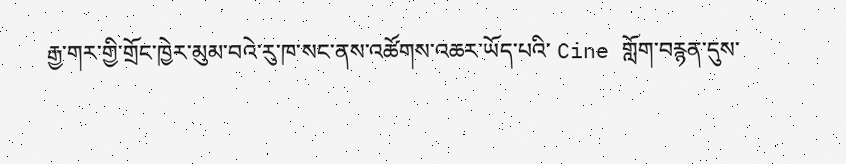རྒྱ་གར་གྱི་གྲོང་ཁྱེར་མུམ་བའེ་རུ་ཁ་སང་ནས་འཚོགས་འཆར་ཡོད་པའི་ Cine གློག་བརྙན་དུས་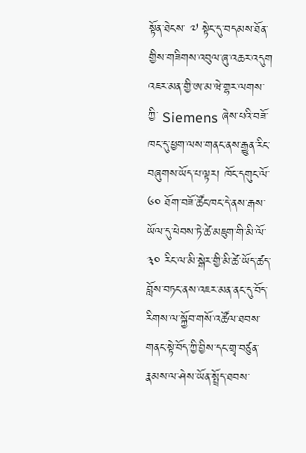སྟོན་ཐེངས་ ༧ སྟེང་དུ་བདམས་ཐོན་གྱིས་གཟིགས་འབུལ་ཞུ་འཆར་འདུག འཇར་མན་གྱི་ཨ་མ་ཝེ་གྷར་ལགས་ཀྱི་ Siemens ཞེས་པའི་བཟོ་ཁང་དུ་ཕྱག་ལས་གནང་ནས་རྒྱུན་རིང་བཞུགས་ཡོད་པ་ལྟར། ཁོང་དགུང་ལོ་ ༦༠ ཐོག་བཟོ་ཚོང་ཁང་དེ་ནས་རྒས་ཡོལ་དུ་ཕེབས་ཏེ་ཚེ་མཇུག་གི་མི་ལོ་ ༣༠ རིང་ལ་མི་སྒེར་གྱི་མི་ཚེ་ཡོད་ཚད་བློས་བཏང་ནས་འཇར་མན་ནང་དུ་བོད་རིགས་ལ་སྐྱོབ་གསོ་འཚོལ་ཐབས་གནང་སྟེ་བོད་ཀྱི་བྱིས་དང་གྲྭ་བཙུན་རྣམས་ལ་ཤེས་ཡོན་སྤྲོད་ཐབས་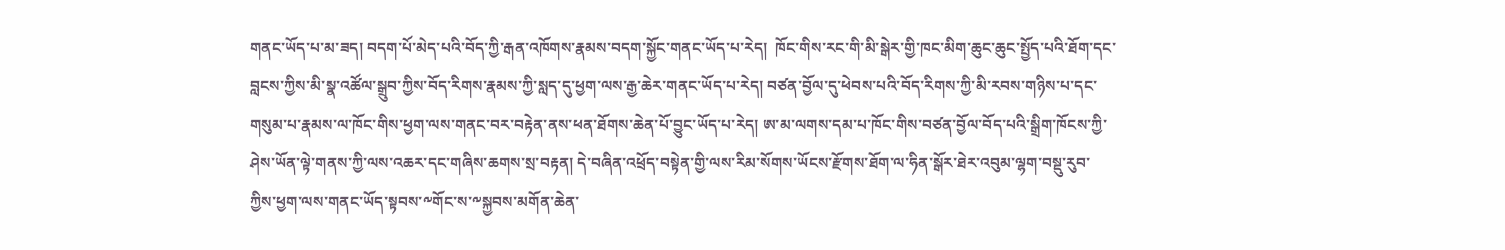གནང་ཡོད་པ་མ་ཟད། བདག་པོ་མེད་པའི་བོད་ཀྱི་རྒན་འཁོགས་རྣམས་བདག་སྐྱོང་གནང་ཡོད་པ་རེད།  ཁོང་གིས་རང་གི་མི་སྒེར་གྱི་ཁང་མིག་ཆུང་ཆུང་སྤྱོད་པའི་ཐོག་དང་བླངས་ཀྱིས་མི་སྣ་འཚོལ་སྒྲུབ་ཀྱིས་བོད་རིགས་རྣམས་ཀྱི་སླད་དུ་ཕྱག་ལས་རྒྱ་ཆེར་གནང་ཡོད་པ་རེད། བཙན་བྱོལ་དུ་ཕེབས་པའི་བོད་རིགས་ཀྱི་མི་རབས་གཉིས་པ་དང་གསུམ་པ་རྣམས་ལ་ཁོང་གིས་ཕྱག་ལས་གནང་བར་བརྟེན་ནས་ཕན་ཐོགས་ཆེན་པོ་བྱུང་ཡོད་པ་རེད། ཨ་མ་ལགས་དམ་པ་ཁོང་གིས་བཙན་བྱོལ་བོད་པའི་སྒྲིག་ཁོངས་ཀྱི་ཤེས་ཡོན་ལྟེ་གནས་ཀྱི་ལས་འཆར་དང་གཞིས་ཆགས་སྲ་བརྟན། དེ་བཞིན་འཕྲོད་བསྟེན་གྱི་ལས་རིམ་སོགས་ཡོངས་རྫོགས་ཐོག་ལ་ཧིན་སྒོར་ཐེར་འབུམ་ལྷག་བསྡུ་རུབ་ཀྱིས་ཕྱག་ལས་གནང་ཡོད་སྟབས་༸གོང་ས་༸སྐྱབས་མགོན་ཆེན་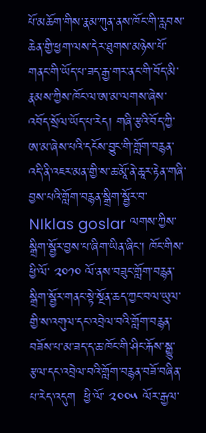པོ་མཆོག་གིས་རྣམ་ཀུན་ནས་ཁོང་གི་རླབས་ཆེན་གྱི་ཕྱག་ལས་དེར་ཐུགས་མཉེས་པོ་གནང་གི་ཡོད་པ་ཟད་རྒྱ་གར་ནང་གི་བོད་མི་རྣམས་ཀྱིས་ཁོང་ལ་ཨ་མ་ལགས་ཞེས་འབོད་སྲོལ་ཡོད་པ་རེད། གཞི་རྩའི་བོད་ཀྱི་ཨ་མ་ཞེས་པའི་དངོས་བྱུང་གི་གློག་བརྙན་འདི་ནི་འཇར་མན་གྱི་ས་ཆ་མཱོ་ནེ་ཆཱར་རྟེན་གཞི་བྱས་པའི་གློག་བརྙན་སྒྲིག་སྦྱོར་བ་ NIklas goslar ལགས་ཀྱིས་སྒྲིག་སྦྱོར་བྱས་པ་ཞིག་ཡིན་ཞིང་། ཁོང་གིས་ཕྱི་ལོ་ ༢༠༡༠ ལོ་ནས་བཟུང་གློག་བརྙན་སྒྲིག་སྦྱོར་གནང་སྟེ་སྔོན་ཆད་ཀྱང་བལ་ཡུལ་གྱི་ས་འགུལ་དང་འབྲེལ་བའི་གློག་བརྙན་བཟོས་པ་མ་ཟད་ད་ཆ་ཁོང་གི་ཤིང་རྐོས་སྒྱུ་རྩལ་དང་འབྲེལ་བའི་གློག་བརྙན་བཟོ་བཞིན་པ་རེད་འདུག  ཕྱི་ལོ་ ༢༠༠༥ ལོར་རྒྱལ་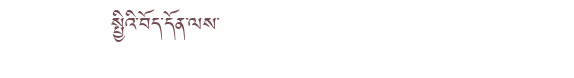སྤྱིའི་བོད་དོན་ལས་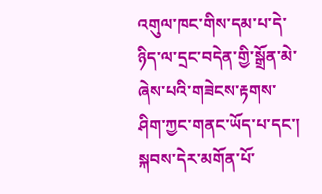འགུལ་ཁང་གིས་དམ་པ་དེ་ཉིད་ལ་དྲང་བདེན་གྱི་སྒྲོན་མེ་ཞེས་པའི་གཟེངས་རྟགས་ཤིག་ཀྱང་གནང་ཡོད་པ་དང་། སྐབས་དེར་མགོན་པོ་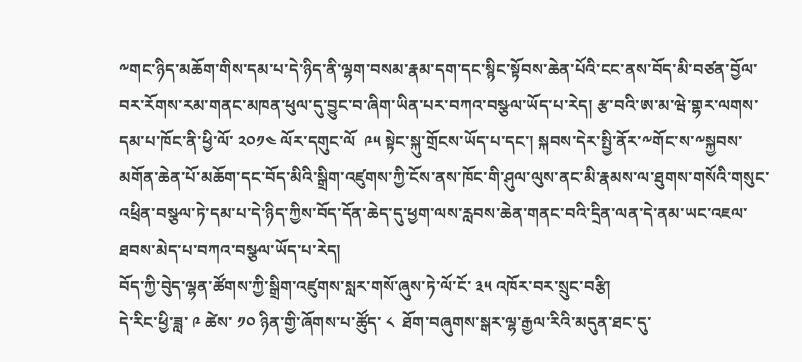༸གང་ཉིད་མཆོག་གིས་དམ་པ་དེ་ཉིད་ནི་ལྷག་བསམ་རྣམ་དག་དང་སྙིང་སྟོབས་ཆེན་པོའི་ངང་ནས་བོད་མི་བཙན་བྱོལ་བར་རོགས་རམ་གནང་མཁན་ཕུལ་དུ་བྱུང་བ་ཞིག་ཡིན་པར་བཀའ་བསྩལ་ཡོད་པ་རེད། རྩ་བའི་ཨ་མ་ཝེ་གྷར་ལགས་དམ་པ་ཁོང་ནི་ཕྱི་ལོ་ ༢༠༡༤ ལོར་དགུང་ལོ  ༩༥ སྟེང་སྐུ་གྲོངས་ཡོད་པ་དང་། སྐབས་དེར་སྤྱི་ནོར་༸གོང་ས་༸སྐྱབས་མགོན་ཆེན་པོ་མཆོག་དང་བོད་མིའི་སྒྲིག་འཛུགས་ཀྱི་ངོས་ནས་ཁོང་གི་ཤུལ་ལུས་ནང་མི་རྣམས་ལ་ཐུགས་གསོའི་གསུང་འཕྲིན་བསྩལ་ཏེ་དམ་པ་དེ་ཉིད་ཀྱིས་བོད་དོན་ཆེད་དུ་ཕྱག་ལས་རླབས་ཆེན་གནང་བའི་དྲིན་ལན་དེ་ནམ་ཡང་འཇལ་ཐབས་མེད་པ་བཀའ་བསྩལ་ཡོད་པ་རེད།
བོད་ཀྱི་བེུད་ལྷན་ཚོགས་ཀྱི་སྒྲིག་འཛུགས་སླར་གསོ་ཞུས་ཏེ་ལོ་ངོ་ ༣༥ འཁོར་བར་སྲུང་བརྩི།
དེ་རིང་ཕྱི་ཟླ་ ༩ ཚེས་ ༡༠ ཉིན་གྱི་ཞོགས་པ་ཚོུད་ ༨  ཐོག་བཞུགས་སྒར་ལྷ་རྒྱལ་རིའི་མདུན་ཐང་དུ་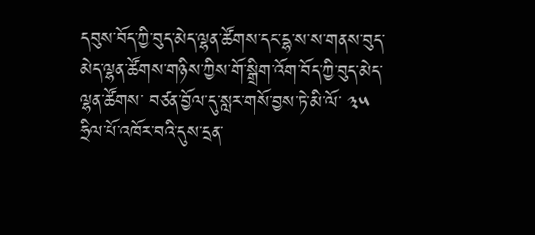དབུས་བོད་ཀྱི་བུད་མེད་ལྷན་ཚོགས་དང་དྷ་ས་ས་གནས་བུད་མེད་ལྷན་ཚོགས་གཉིས་ཀྱིས་གོ་སྒྲིག་འོག་བོད་ཀྱི་བུད་མེད་ལྷན་ཚོགས་ བཙན་བྱོལ་དུ་སླར་གསོ་བྱས་ཏེ་མི་ལོ་ ༣༥ ཧྲིལ་པོ་འཁོར་བའི་དུས་དྲན་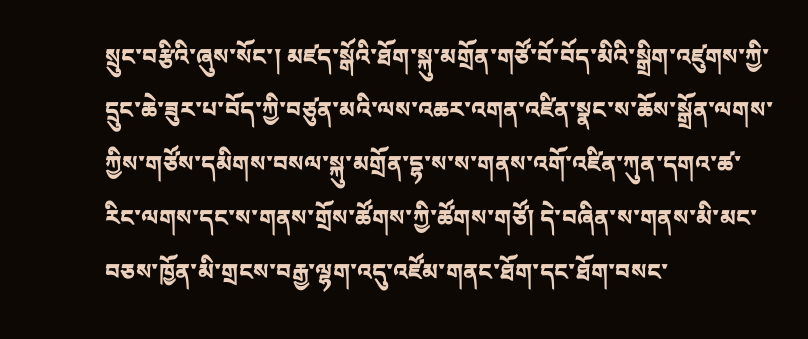སྲུང་བརྩིའི་ཞུས་སོང་། མཛད་སྒོའི་ཐོག་སྐུ་མགྲོན་གཙོ་བོ་བོད་མིའི་སྒྲིག་འཛུགས་ཀྱི་དྲུང་ཆེ་ཟུར་པ་བོད་ཀྱི་བཙུན་མའི་ལས་འཆར་འགན་འཛིན་སྣང་ས་ཆོས་སྒྲོན་ལགས་ཀྱིས་གཙོས་དམིགས་བསལ་སྐུ་མགྲོན་དྷ་ས་ས་གནས་འགོ་འཛིན་ཀུན་དགའ་ཚ་རིང་ལགས་དང་ས་གནས་གྲོས་ཚོགས་ཀྱི་ཚོགས་གཙོ། དེ་བཞིན་ས་གནས་མི་མང་བཅས་ཁྱོན་མི་གྲངས་བརྒྱ་ལྷག་འདུ་འཛོམ་གནང་ཐོག་དང་ཐོག་བསང་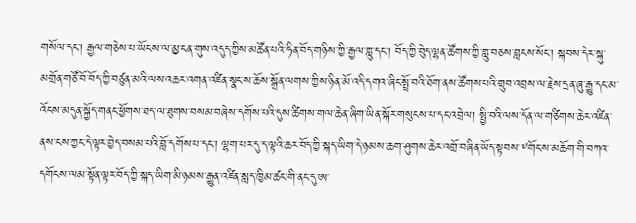གསོལ་དང་། རྒྱལ་གཅེས་པ་ཡོངས་ལ་མྱ་ངན་གུས་འདུད་ཀྱིས་མཚོན་པའི་ཧིན་བོད་གཉིས་ཀྱི་རྒྱལ་གླུ་དང་། བོད་ཀྱི་བེུད་ལྷན་ཚོགས་ཀྱི་གླུ་བཅས་བླངས་སོང་། སྐབས་དེར་སྐུ་མགྲོན་གཙོ་བོ་བོད་ཀྱི་བཙུན་མའི་ལས་འཆར་འགན་འཛིན་སྣང་ས་ཆོས་སྒྲོན་ལགས་ཀྱིས་ཉིན་མོ་འདི་དགའ་ཞིང་སྤྲོ་བའི་ཐོག་ནས་ཚོགས་པའི་གྲུབ་འབྲས་ལ་རྗེས་དྲན་ཞུ་རྒྱུ་དང་མ་འོངས་མདུན་སྐྱོད་གནང་ཕྱོགས་ཐད་ལ་ཐུགས་བསམ་བཞེས་དགོས་པའི་དུས་ཚིགས་གལ་ཆེན་ཞིག་ཡིན་སྐོར་གསུངས་པ་དང་འབྲེལ། སྤྱི་བའི་ལས་དོན་ལ་གཙིགས་ཆེར་འཛིན་ནས་ངས་ཀྱང་དེ་ལྟར་བྱེད་བསམ་པའི་བློ་དགོས་པ་དང་། ལྷག་པར་དུ་ད་ལྟའི་ཆར་བོད་ཀྱི་སྐད་ཡིག་དེ་ཉམས་ཆག་ཤུགས་ཆེར་འགྲོ་བཞིན་ཡོད་སྟབས་༸གོང་ས་མཆོག་གི་བཀའ་དགོངས་ལམ་སྟོན་ལྟར་བོད་ཀྱི་སྐད་ཡིག་མི་ཉམས་རྒྱུན་འཛིན་སླད་ཁྱིམ་ཚང་གི་ནང་དུ་ཨ་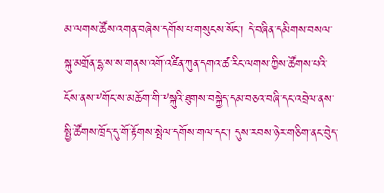མ་ལགས་ཚོས་འགན་བཞེས་དགོས་པ་གསུངས་སོང་། དེ་བཞིན་དམིགས་བསལ་སྐུ་མགྲོན་དྷ་ས་ས་གནས་འགོ་འཛིན་ཀུན་དགའ་ཚ་རིང་ལགས་ཀྱིས་ཚོགས་པའི་ངོས་ནས་༸གོང་ས་མཆོག་གི་༸སྐུའི་ཐུགས་བསྐྱེད་དམ་བཅའ་བཞི་དང་འབྲེལ་ནས་སྤྱི་ཚོགས་ཁྲོད་དུ་གོ་རྟོགས་སྤེལ་དགོས་གལ་དང་། དུས་རབས་ཉེར་གཅིག་ནང་བེུད་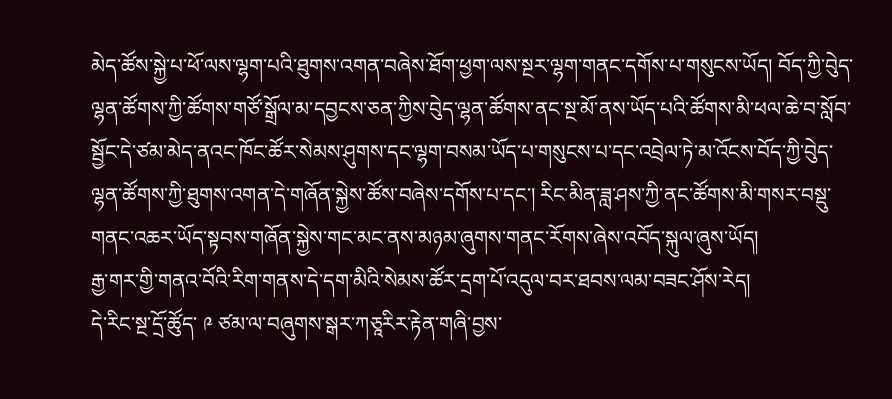མེད་ཚོས་སྐྱེ་པ་ཕོ་ལས་ལྷག་པའི་ཐུགས་འགན་བཞེས་ཐོག་ཕྱག་ལས་སྔར་ལྷག་གནང་དགོས་པ་གསུངས་ཡོད། བོད་ཀྱི་བེུད་ལྷན་ཚོགས་ཀྱི་ཚོགས་གཙོ་སྒྲོལ་མ་དབྱངས་ཅན་ཀྱིས་བེུད་ལྷན་ཚོགས་ནང་སྔ་མོ་ནས་ཡོད་པའི་ཚོགས་མི་ཕལ་ཆེ་བ་སློབ་སྦྱོང་དེ་ཙམ་མེད་ནའང་ཁོང་ཚོར་སེམས་ཤུགས་དང་ལྷག་བསམ་ཡོད་པ་གསུངས་པ་དང་འབྲེལ་ཏེ་མ་འོངས་བོད་ཀྱི་བེུད་ལྷན་ཚོགས་ཀྱི་ཐུགས་འགན་དེ་གཞོན་སྐྱེས་ཚོས་བཞེས་དགོས་པ་དང་། རིང་མིན་ཟླ་ཤས་ཀྱི་ནང་ཚོགས་མི་གསར་བསྡུ་གནང་འཆར་ཡོད་སྟབས་གཞོན་སྐྱེས་གང་མང་ནས་མཉམ་ཞུགས་གནང་རོགས་ཞེས་འབོད་སྐུལ་ཞུས་ཡོད།
རྒྱ་གར་གྱི་གནའ་བོའི་རིག་གནས་དེ་དག་མིའི་སེམས་ཚོར་དྲག་པོ་འདུལ་བར་ཐབས་ལམ་བཟང་ཤོས་རེད།
དེ་རིང་སྔ་དྲོ་ཚོུད་ ༩ ཙམ་ལ་བཞུགས་སྒར་ཀཅཱརིར་རྟེན་གཞི་བྱས་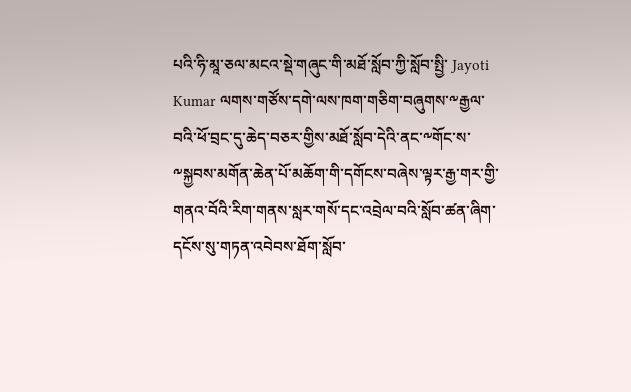པའི་ཧི་མཱ་ཅལ་མངའ་སྡེ་གཞུང་གི་མཐོ་སློབ་ཀྱི་སློབ་སྤྱི་ Jayoti Kumar ལགས་གཙོས་དགེ་ལས་ཁག་གཅིག་བཞུགས་༸རྒྱལ་བའི་ཕོ་བྲང་དུ་ཆེད་བཅར་གྱིས་མཐོ་སློབ་དེའི་ནང་༸གོང་ས་༸སྐྱབས་མགོན་ཆེན་པོ་མཆོག་གི་དགོངས་བཞེས་ལྟར་རྒྱ་གར་གྱི་གནའ་བོའི་རིག་གནས་སླར་གསོ་དང་འབྲེལ་བའི་སློབ་ཚན་ཞིག་དངོས་སུ་གཏན་འབེབས་ཐོག་སློབ་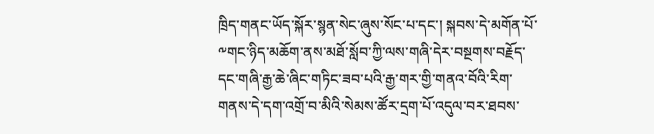ཁྲིད་གནང་ཡོད་སྐོར་སྙན་སེང་ཞུས་སོང་པ་དང་། སྐབས་དེ་མགོན་པོ་༸གང་ཉིད་མཆོག་ནས་མཐོ་སློབ་ཀྱི་ལས་གཞི་དེར་བསྔགས་བརྗོད་དང་གཞི་རྒྱ་ཆེ་ཞིང་གཏིང་ཟབ་པའི་རྒྱ་གར་གྱི་གནའ་བོའི་རིག་གནས་དེ་དག་འགྲོ་བ་མིའི་སེམས་ཚོར་དྲག་པོ་འདུལ་བར་ཐབས་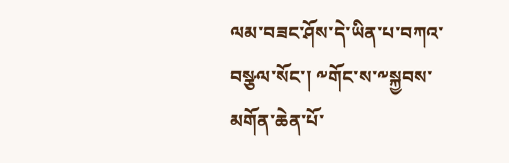ལམ་བཟང་ཤོས་དེ་ཡིན་པ་བཀའ་བསྩལ་སོང་། ༸གོང་ས་༸སྐྱབས་མགོན་ཆེན་པོ་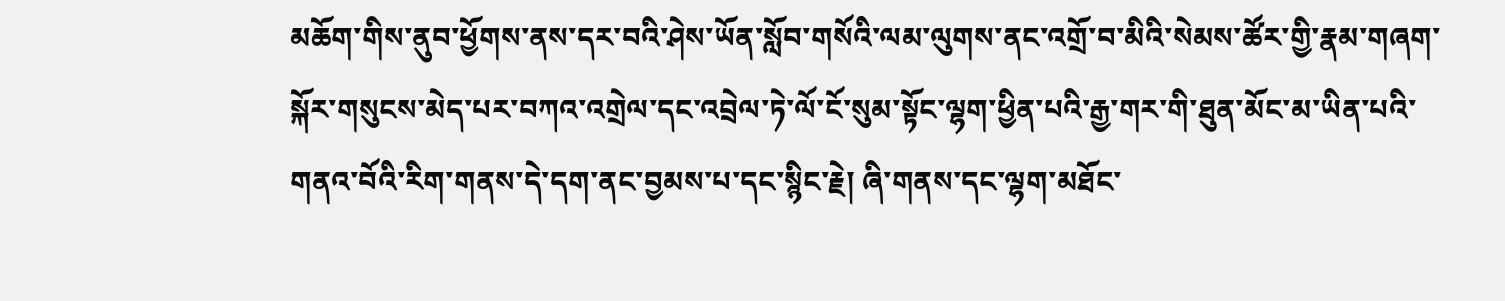མཆོག་གིས་ནུབ་ཕྱོགས་ནས་དར་བའི་ཤེས་ཡོན་སློབ་གསོའི་ལམ་ལུགས་ནང་འགྲོ་བ་མིའི་སེམས་ཚོར་གྱི་རྣམ་གཞག་སྐོར་གསུངས་མེད་པར་བཀའ་འགྲེལ་དང་འབྲེལ་ཏེ་ལོ་ངོ་སུམ་སྟོང་ལྷག་ཕྱིན་པའི་རྒྱ་གར་གི་ཐུན་མོང་མ་ཡིན་པའི་གནའ་བོའི་རིག་གནས་དེ་དག་ནང་བྱམས་པ་དང་སྙིང་རྗེ། ཞི་གནས་དང་ལྷག་མཐོང་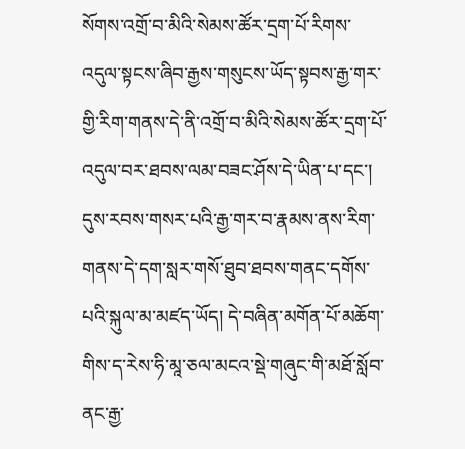སོགས་འགྲོ་བ་མིའི་སེམས་ཚོར་དྲག་པོ་རིགས་འདུལ་སྟངས་ཞིབ་རྒྱས་གསུངས་ཡོད་སྟབས་རྒྱ་གར་གྱི་རིག་གནས་དེ་ནི་འགྲོ་བ་མིའི་སེམས་ཚོར་དྲག་པོ་འདུལ་བར་ཐབས་ལམ་བཟང་ཤོས་དེ་ཡིན་པ་དང་། དུས་རབས་གསར་པའི་རྒྱ་གར་བ་རྣམས་ནས་རིག་གནས་དེ་དག་སླར་གསོ་ཐུབ་ཐབས་གནང་དགོས་པའི་སྐུལ་མ་མཛད་ཡོད། དེ་བཞིན་མགོན་པོ་མཆོག་གིས་ད་རེས་ཧི་མཱ་ཅལ་མངའ་སྡེ་གཞུང་གི་མཐོ་སློབ་ནང་རྒྱ་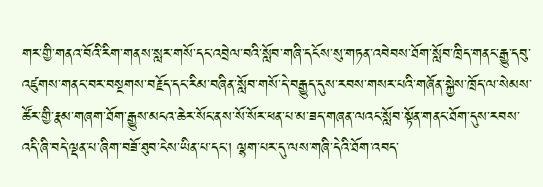གར་གྱི་གནའ་བོའི་རིག་གནས་སླར་གསོ་དང་འབྲེལ་བའི་སློབ་གཞི་དངོས་སུ་གཏན་འབེབས་ཐོག་སློབ་ཁྲིད་གནང་རྒྱུ་དབུ་འཛུགས་གནང་བར་བསྔགས་བརྗོད་དང་རིམ་བཞིན་སློབ་གསོ་དེ་བརྒྱུད་དུས་རབས་གསར་པའི་གཞོན་སྐྱེས་ཁྲོད་ལ་སེམས་ཚོར་གྱི་རྣམ་གཞག་ཐོག་རྒྱུས་མངའ་ཆེར་སོང་ནས་སོ་སོར་ཕན་པ་མ་ཟད་གཞན་ལའང་སློབ་སྟོན་གནང་ཐོག་དུས་རབས་འདི་ཞི་བདེ་ལྡན་པ་ཞིག་བཟོ་ཐུབ་ངེས་ཡིན་པ་དང་། ལྷག་པར་དུ་ལས་གཞི་དེའི་ཐོག་འབད་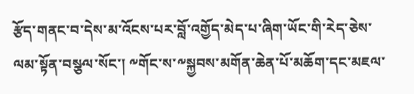རྩོད་གནང་བ་དེས་མ་འོངས་པར་བློ་འགྱོད་མེད་པ་ཞིག་ཡོང་གི་རེད་ཅེས་ལམ་སྟོན་བསྩལ་སོང་། ༸གོང་ས་༸སྐྱབས་མགོན་ཆེན་པོ་མཆོག་དང་མཇལ་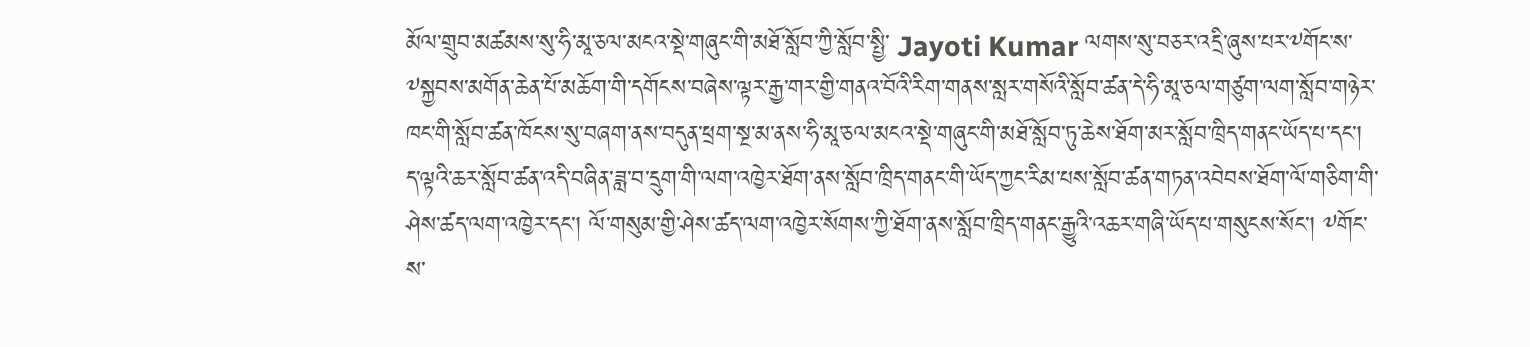མོལ་གྲུབ་མཚམས་སུ་ཧི་མཱ་ཅལ་མངའ་སྡེ་གཞུང་གི་མཐོ་སློབ་ཀྱི་སློབ་སྤྱི་ Jayoti Kumar ལགས་སུ་བཅར་འདྲི་ཞུས་པར་༸གོང་ས་༸སྐྱབས་མགོན་ཆེན་པོ་མཆོག་གི་དགོངས་བཞེས་ལྟར་རྒྱ་གར་གྱི་གནའ་བོའི་རིག་གནས་སླར་གསོའི་སློབ་ཚན་དེ་ཧི་མཱ་ཅལ་གཙུག་ལག་སློབ་གཉེར་ཁང་གི་སློབ་ཚན་ཁོངས་སུ་བཞག་ནས་བདུན་ཕྲག་སྔ་མ་ནས་ཧི་མཱ་ཅལ་མངའ་སྡེ་གཞུང་གི་མཐོ་སློབ་ཏུ་ཆེས་ཐོག་མར་སློབ་ཁྲིད་གནང་ཡོད་པ་དང་། ད་ལྟའི་ཆར་སློབ་ཚན་འདི་བཞིན་ཟླ་བ་དྲུག་གི་ལག་འཁྱེར་ཐོག་ནས་སློབ་ཁྲིད་གནང་གི་ཡོད་ཀྱང་རིམ་པས་སློབ་ཚན་གཏན་འབེབས་ཐོག་ལོ་གཅིག་གི་ཤེས་ཚད་ལག་འཁྱེར་དང་། ལོ་གསུམ་གྱི་ཤེས་ཚད་ལག་འཁྱེར་སོགས་ཀྱི་ཐོག་ནས་སློབ་ཁྲིད་གནང་རྒྱུའི་འཆར་གཞི་ཡོད་པ་གསུངས་སོང་། ༸གོང་ས་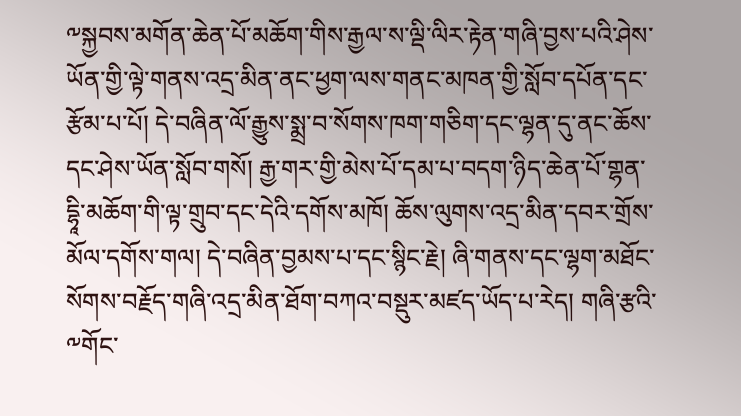༸སྐྱབས་མགོན་ཆེན་པོ་མཆོག་གིས་རྒྱལ་ས་ལྡི་ལིར་རྟེན་གཞི་བྱས་པའི་ཤེས་ཡོན་གྱི་ལྟེ་གནས་འདྲ་མིན་ནང་ཕྱག་ལས་གནང་མཁན་གྱི་སློབ་དཔོན་དང་རྩོམ་པ་པོ། དེ་བཞིན་ལོ་རྒྱུས་སྨྲ་བ་སོགས་ཁག་གཅིག་དང་ལྷན་དུ་ནང་ཆོས་དང་ཤེས་ཡོན་སློབ་གསོ། རྒྱ་གར་གྱི་མེས་པོ་དམ་པ་བདག་ཉིད་ཆེན་པོ་གྷན་དྷཱི་མཆོག་གི་ལྟ་གྲུབ་དང་དེའི་དགོས་མཁོ། ཆོས་ལུགས་འདྲ་མིན་དབར་གྲོས་མོལ་དགོས་གལ། དེ་བཞིན་བྱམས་པ་དང་སྙིང་རྗེ། ཞི་གནས་དང་ལྷག་མཐོང་སོགས་བརྗོད་གཞི་འདྲ་མིན་ཐོག་བཀའ་བསྡུར་མཛད་ཡོད་པ་རེད། གཞི་རྩའི་༸གོང་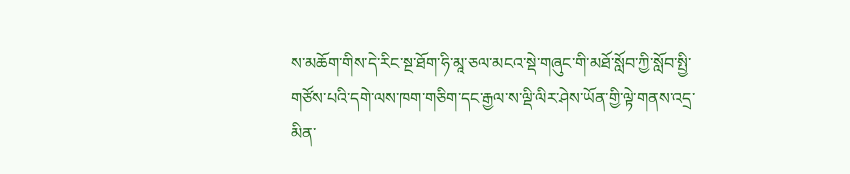ས་མཆོག་གིས་དེ་རིང་སྔ་ཐོག་ཧི་མཱ་ཅལ་མངའ་སྡེ་གཞུང་གི་མཐོ་སློབ་ཀྱི་སློབ་སྤྱི་གཙོས་པའི་དགེ་ལས་ཁག་གཅིག་དང་རྒྱལ་ས་ལྡི་ལིར་ཤེས་ཡོན་གྱི་ལྟེ་གནས་འདྲ་མིན་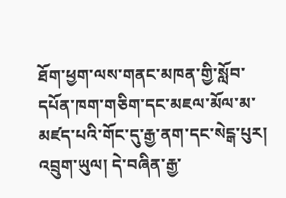ཐོག་ཕྱག་ལས་གནང་མཁན་གྱི་སློབ་དཔོན་ཁག་གཅིག་དང་མཇལ་མོལ་མ་མཛད་པའི་གོང་དུ་རྒྱ་ནག་དང་སེངྒ་པུར། འབྲུག་ཡུལ། དེ་བཞིན་རྒྱ་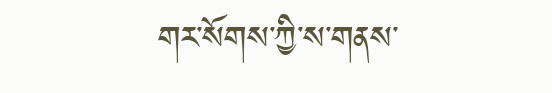གར་སོགས་ཀྱི་ས་གནས་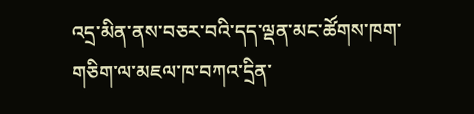འདྲ་མིན་ནས་བཅར་བའི་དད་ལྡན་མང་ཚོགས་ཁག་གཅིག་ལ་མཇལ་ཁ་བཀའ་དྲིན་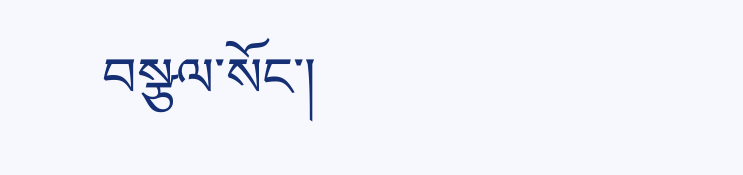བསྩལ་སོང་།